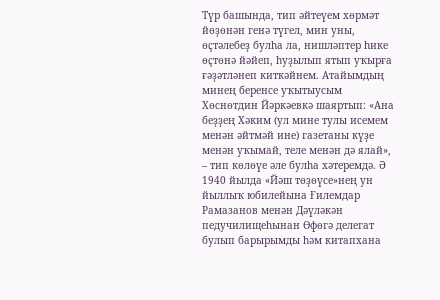Түр башында, тип әйтеүем хөрмәт йөҙөнән генә түгел, мин уны, өҫтәлебеҙ булһа ла, нишләптер һике өҫтөнә йәйеп, һуҙылып ятып уҡырға ғәҙәтләнеп киткәйнем. Атайымдың минең беренсе уҡытыусым Хөснөтдин Йәркәевкә шаяртып: «Ана беҙҙең Хәким (ул мине тулы исемем менән әйтмәй ине) газетаны күҙе менән уҡымай, теле менән дә ялай», – тип көлөүе әле булһа хәтеремдә. Ә 1940 йылда «Йәш төҙөүсе»нең ун йыллыҡ юбилейына Ғилемдар Рамазанов менән Дәүләкән педучилищеһынан Өфөгә делегат булып барырымды һәм китапхана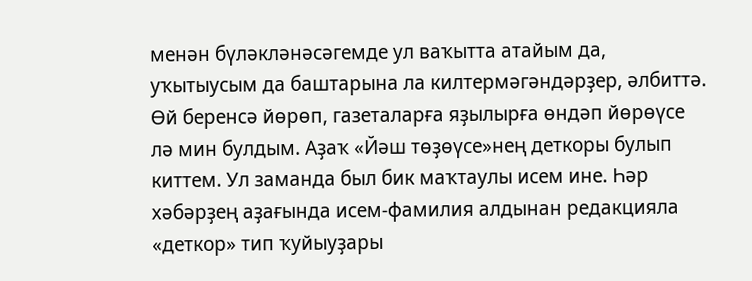менән бүләкләнәсәгемде ул ваҡытта атайым да, уҡытыусым да баштарына ла килтермәгәндәрҙер, әлбиттә.
Өй беренсә йөрөп, газеталарға яҙылырға өндәп йөрөүсе лә мин булдым. Аҙаҡ «Йәш төҙөүсе»нең деткоры булып киттем. Ул заманда был бик маҡтаулы исем ине. Һәр хәбәрҙең аҙағында исем-фамилия алдынан редакцияла «деткор» тип ҡуйыуҙары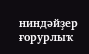ниндәйҙер ғорурлыҡ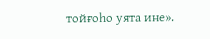тойғоһо уята ине».